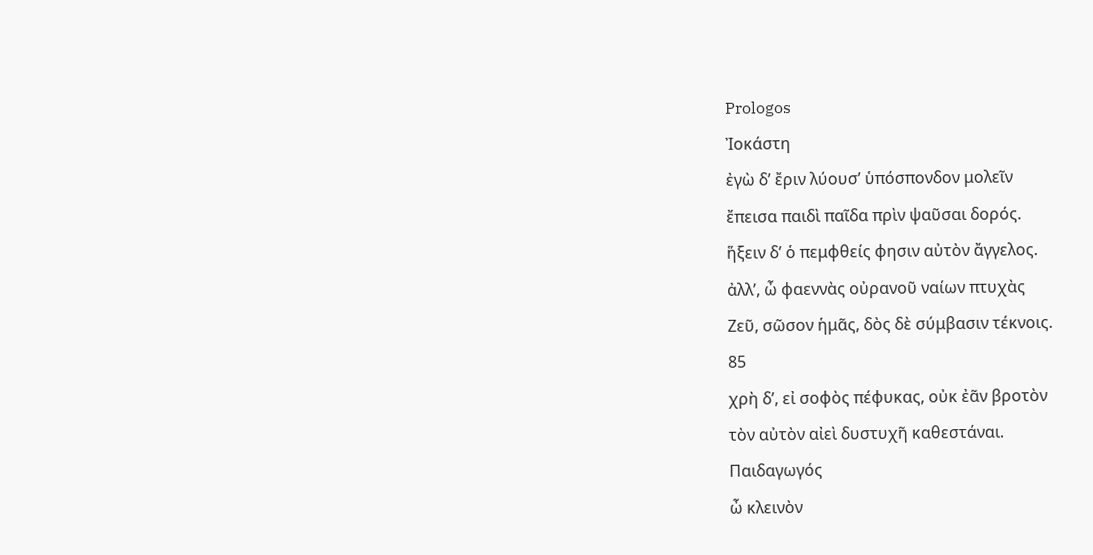Prologos
Ἰοκάστη
ἐγὼ δʼ ἔριν λύουσʼ ὑπόσπονδον μολεῖν
ἔπεισα παιδὶ παῖδα πρὶν ψαῦσαι δορός.
ἥξειν δʼ ὁ πεμφθείς φησιν αὐτὸν ἄγγελος.
ἀλλʼ, ὦ φαεννὰς οὐρανοῦ ναίων πτυχὰς
Ζεῦ, σῶσον ἡμᾶς, δὸς δὲ σύμβασιν τέκνοις.
85
χρὴ δʼ, εἰ σοφὸς πέφυκας, οὐκ ἐᾶν βροτὸν
τὸν αὐτὸν αἰεὶ δυστυχῆ καθεστάναι.
Παιδαγωγός
ὦ κλεινὸν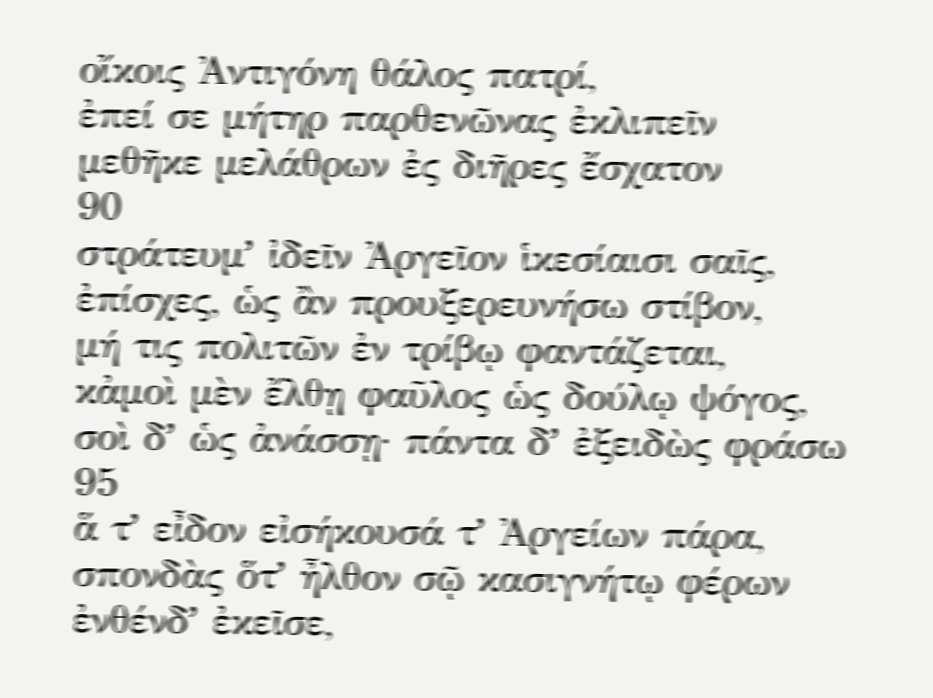οἴκοις Ἀντιγόνη θάλος πατρί,
ἐπεί σε μήτηρ παρθενῶνας ἐκλιπεῖν
μεθῆκε μελάθρων ἐς διῆρες ἔσχατον
90
στράτευμʼ ἰδεῖν Ἀργεῖον ἱκεσίαισι σαῖς,
ἐπίσχες, ὡς ἂν προυξερευνήσω στίβον,
μή τις πολιτῶν ἐν τρίβῳ φαντάζεται,
κἀμοὶ μὲν ἔλθῃ φαῦλος ὡς δούλῳ ψόγος,
σοὶ δʼ ὡς ἀνάσσῃ· πάντα δʼ ἐξειδὼς φράσω
95
ἅ τʼ εἶδον εἰσήκουσά τʼ Ἀργείων πάρα,
σπονδὰς ὅτʼ ἦλθον σῷ κασιγνήτῳ φέρων
ἐνθένδʼ ἐκεῖσε,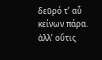δεῦρό τʼ αὖ κείνων πάρα.
ἀλλʼ οὔτις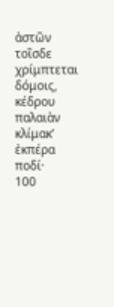ἀστῶν τοῖσδε χρίμπτεται δόμοις,
κέδρου παλαιὰν κλίμακʼ ἐκπέρα ποδί·
100